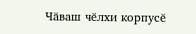Чӑваш чӗлхи корпусӗ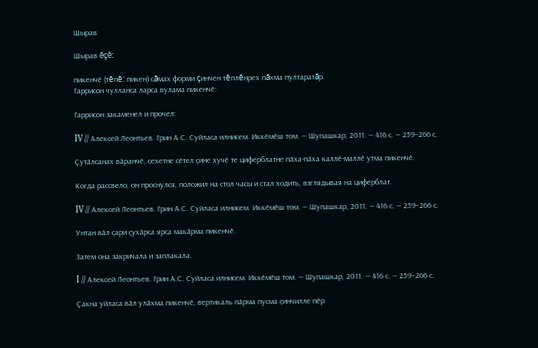Шырав

Шырав ĕçĕ:

пикенчӗ (тĕпĕ: пикен) сăмах форми çинчен тĕплĕнрех пăхма пултаратăр.
Гаррисон чулланса ларса вулама пикенчӗ:

Гаррисон закаменел и прочел:

IV // Алексей Леонтьев. Грин А.С. Суйласа илнисем. Иккӗмӗш том. — Шупашкар, 2011. — 416 с. — 259–266 с.

Ҫутӑлсанах вӑранчӗ, сехетне сӗтел ҫине хучӗ те циферблатне пӑха-пӑха каллӗ-маллӗ утма пикенчӗ.

Когда рассвело, он проснулся, положил на стол часы и стал ходить, взглядывая на циферблат.

IV // Алексей Леонтьев. Грин А.С. Суйласа илнисем. Иккӗмӗш том. — Шупашкар, 2011. — 416 с. — 259–266 с.

Унтан вӑл ҫари ҫухӑрса ярса макӑрма пикенчӗ.

Затем она закричала и заплакала.

I // Алексей Леонтьев. Грин А.С. Суйласа илнисем. Иккӗмӗш том. — Шупашкар, 2011. — 416 с. — 259–266 с.

Ҫакна уйласа вӑл улӑхма пикенчӗ, вертикаль пӑрма пусма ҫинчилле пӗр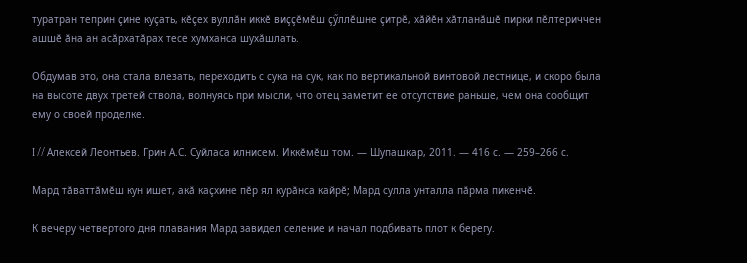туратран теприн ҫине куҫать, кӗҫех вуллӑн иккӗ виҫҫӗмӗш ҫӳллӗшне ҫитрӗ, хӑйӗн хӑтланӑшӗ пирки пӗлтериччен ашшӗ ӑна ан асӑрхатӑрах тесе хумханса шухӑшлать.

Обдумав это, она стала влезать, переходить с сука на сук, как по вертикальной винтовой лестнице, и скоро была на высоте двух третей ствола, волнуясь при мысли, что отец заметит ее отсутствие раньше, чем она сообщит ему о своей проделке.

I // Алексей Леонтьев. Грин А.С. Суйласа илнисем. Иккӗмӗш том. — Шупашкар, 2011. — 416 с. — 259–266 с.

Мард тӑваттӑмӗш кун ишет, акӑ каҫхине пӗр ял курӑнса кайрӗ; Мард сулла унталла пӑрма пикенчӗ.

К вечеру четвертого дня плавания Мард завидел селение и начал подбивать плот к берегу.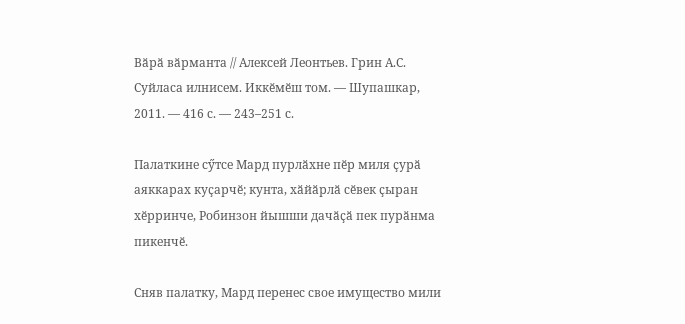Вӑрӑ вӑрманта // Алексей Леонтьев. Грин А.С. Суйласа илнисем. Иккӗмӗш том. — Шупашкар, 2011. — 416 с. — 243–251 с.

Палаткине сӳтсе Мард пурлӑхне пӗр миля ҫурӑ аяккарах куҫарчӗ; кунта, хӑйӑрлӑ сӗвек ҫыран хӗрринче, Робинзон йышши дачӑҫӑ пек пурӑнма пикенчӗ.

Сняв палатку, Мард перенес свое имущество мили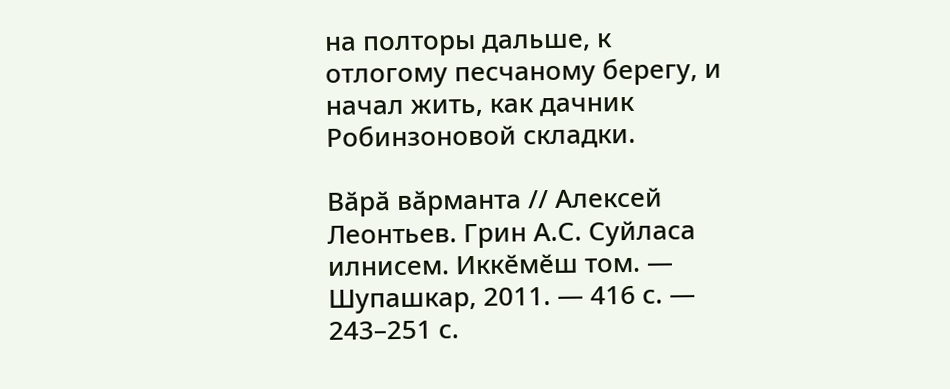на полторы дальше, к отлогому песчаному берегу, и начал жить, как дачник Робинзоновой складки.

Вӑрӑ вӑрманта // Алексей Леонтьев. Грин А.С. Суйласа илнисем. Иккӗмӗш том. — Шупашкар, 2011. — 416 с. — 243–251 с.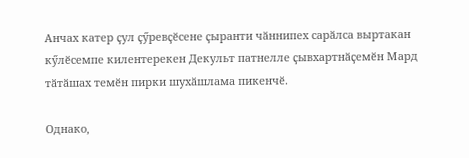Анчах катер ҫул ҫӳревҫӗсене ҫыранти чӑннипех сарӑлса выртакан кӳлӗсемпе килентерекен Декульт патнелле ҫывхартнӑҫемӗн Мард тӑтӑшах темӗн пирки шухӑшлама пикенчӗ.

Однако,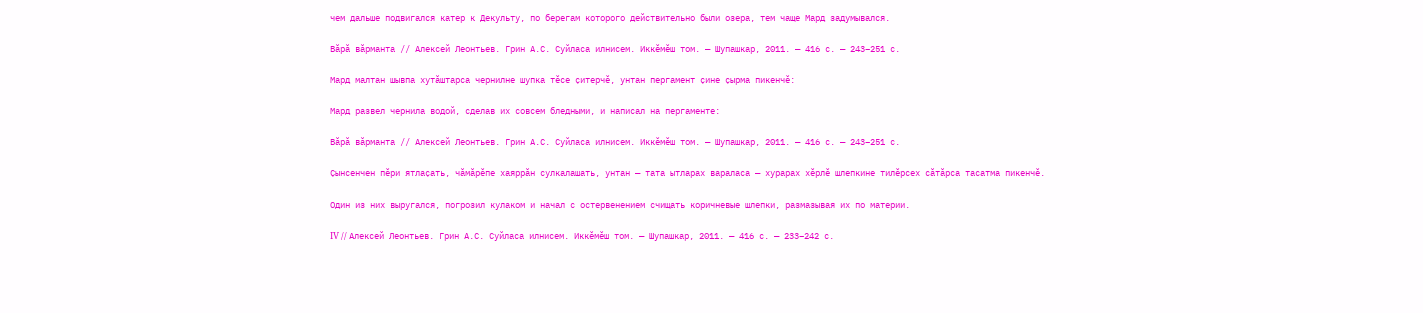чем дальше подвигался катер к Декульту, по берегам которого действительно были озера, тем чаще Мард задумывался.

Вӑрӑ вӑрманта // Алексей Леонтьев. Грин А.С. Суйласа илнисем. Иккӗмӗш том. — Шупашкар, 2011. — 416 с. — 243–251 с.

Мард малтан шывпа хутӑштарса чернилне шупка тӗсе ҫитерчӗ, унтан пергамент ҫине ҫырма пикенчӗ:

Мард развел чернила водой, сделав их совсем бледными, и написал на пергаменте:

Вӑрӑ вӑрманта // Алексей Леонтьев. Грин А.С. Суйласа илнисем. Иккӗмӗш том. — Шупашкар, 2011. — 416 с. — 243–251 с.

Ҫынсенчен пӗри ятлаҫать, чӑмӑрӗпе хаяррӑн сулкалашать, унтан — тата ытларах вараласа — хурарах хӗрлӗ шлепкине тилӗрсех сӑтӑрса тасатма пикенчӗ.

Один из них выругался, погрозил кулаком и начал с остервенением счищать коричневые шлепки, размазывая их по материи.

IV // Алексей Леонтьев. Грин А.С. Суйласа илнисем. Иккӗмӗш том. — Шупашкар, 2011. — 416 с. — 233–242 с.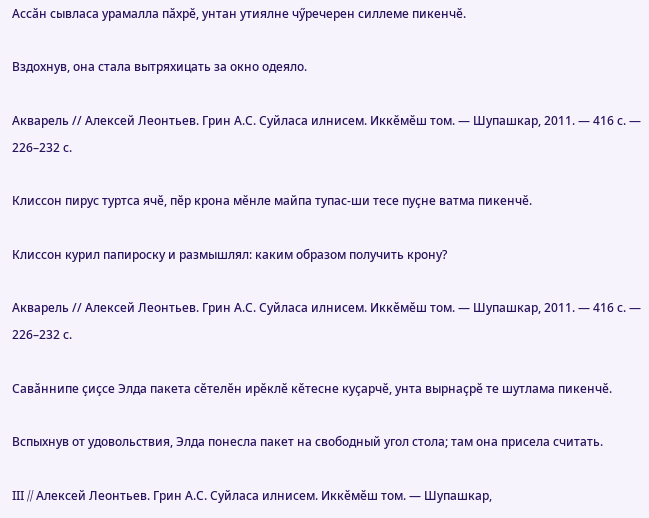Ассӑн сывласа урамалла пӑхрӗ, унтан утиялне чӳречерен силлеме пикенчӗ.

Вздохнув, она стала вытряхицать за окно одеяло.

Акварель // Алексей Леонтьев. Грин А.С. Суйласа илнисем. Иккӗмӗш том. — Шупашкар, 2011. — 416 с. — 226–232 с.

Клиссон пирус туртса ячӗ, пӗр крона мӗнле майпа тупас-ши тесе пуҫне ватма пикенчӗ.

Клиссон курил папироску и размышлял: каким образом получить крону?

Акварель // Алексей Леонтьев. Грин А.С. Суйласа илнисем. Иккӗмӗш том. — Шупашкар, 2011. — 416 с. — 226–232 с.

Савӑннипе ҫиҫсе Элда пакета сӗтелӗн ирӗклӗ кӗтесне куҫарчӗ, унта вырнаҫрӗ те шутлама пикенчӗ.

Вспыхнув от удовольствия, Элда понесла пакет на свободный угол стола; там она присела считать.

III // Алексей Леонтьев. Грин А.С. Суйласа илнисем. Иккӗмӗш том. — Шупашкар,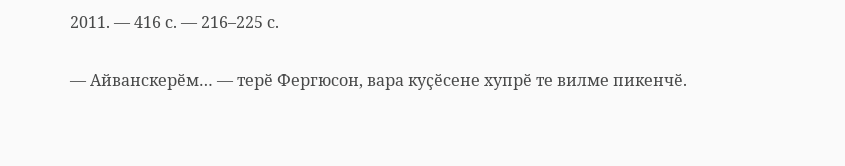2011. — 416 с. — 216–225 с.

— Айванскерӗм… — терӗ Фергюсон, вара куҫӗсене хупрӗ те вилме пикенчӗ.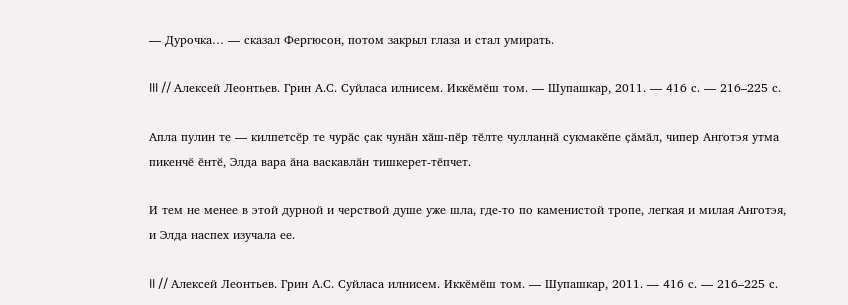— Дурочка… — сказал Фергюсон, потом закрыл глаза и стал умирать.

III // Алексей Леонтьев. Грин А.С. Суйласа илнисем. Иккӗмӗш том. — Шупашкар, 2011. — 416 с. — 216–225 с.

Апла пулин те — килпетсӗр те чурӑс ҫак чунӑн хӑш-пӗр тӗлте чулланнӑ сукмакӗпе ҫӑмӑл, чипер Анготэя утма пикенчӗ ӗнтӗ, Элда вара ӑна васкавлӑн тишкерет-тӗпчет.

И тем не менее в этой дурной и черствой душе уже шла, где-то по каменистой тропе, легкая и милая Анготэя, и Элда наспех изучала ее.

II // Алексей Леонтьев. Грин А.С. Суйласа илнисем. Иккӗмӗш том. — Шупашкар, 2011. — 416 с. — 216–225 с.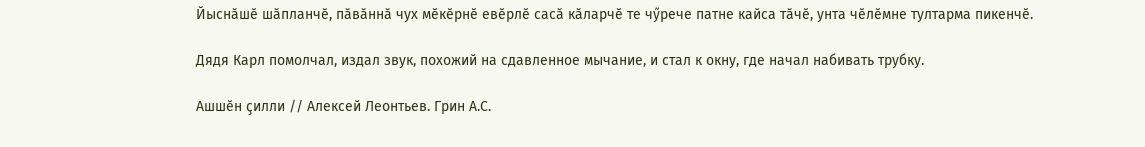Йыснӑшӗ шӑпланчӗ, пӑвӑннӑ чух мӗкӗрнӗ евӗрлӗ сасӑ кӑларчӗ те чӳрече патне кайса тӑчӗ, унта чӗлӗмне тултарма пикенчӗ.

Дядя Карл помолчал, издал звук, похожий на сдавленное мычание, и стал к окну, где начал набивать трубку.

Ашшӗн ҫилли // Алексей Леонтьев. Грин А.С.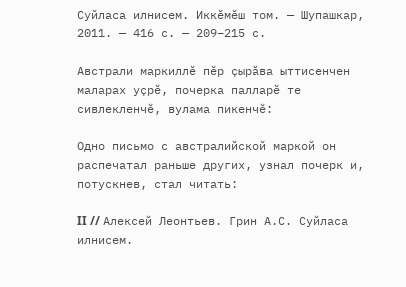Суйласа илнисем. Иккӗмӗш том. — Шупашкар, 2011. — 416 с. — 209–215 с.

Австрали маркиллӗ пӗр ҫырӑва ыттисенчен маларах уҫрӗ, почерка палларӗ те сивлекленчӗ, вулама пикенчӗ:

Одно письмо с австралийской маркой он распечатал раньше других, узнал почерк и, потускнев, стал читать:

II // Алексей Леонтьев. Грин А.С. Суйласа илнисем.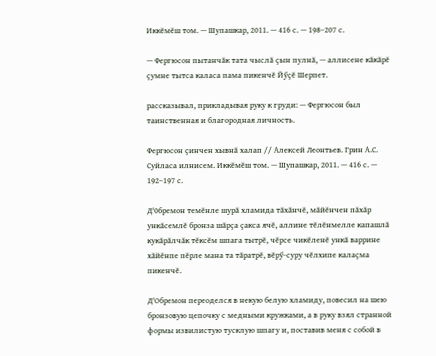Иккӗмӗш том. — Шупашкар, 2011. — 416 с. — 198–207 с.

— Фергюсон пытанчӑк тата чыслӑ ҫын пулнӑ, — аллисене кӑкӑрӗ ҫумне тытса каласа пама пикенчӗ Йӳҫӗ Шерпет.

рассказывал, прикладывая руку к груди: — Фергюсон был таинственная и благородная личность.

Фергюсон ҫинчен хывнӑ халап // Алексей Леонтьев. Грин А.С. Суйласа илнисем. Иккӗмӗш том. — Шупашкар, 2011. — 416 с. — 192–197 с.

Д'0бремон темӗнле шурӑ хламида тӑхӑнчӗ, мӑйӗнчен пӑхӑр ункӑсемлӗ бронза шӑрҫа ҫакса ячӗ, аллине тӗлӗнмелле капашлӑ кукӑрӑлчӑк тӗксӗм шпага тытрӗ, чӗрсе чикӗленӗ ункӑ варрине хӑйӗнпе пӗрле мана та тӑратрӗ, вӗрӳ-суру чӗлхипе калаҫма пикенчӗ.

Д'Обремон переоделся в некую белую хламиду, повесил на шею бронзовую цепочку с медными кружками, а в руку взял странной формы извилистую тусклую шпагу и, поставив меня с собой в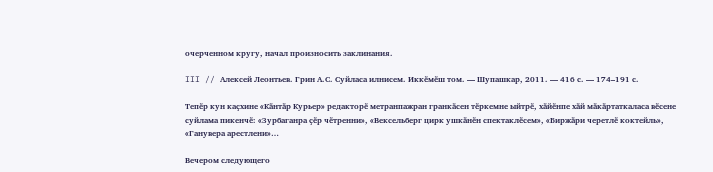очерченном кругу, начал произносить заклинания.

III // Алексей Леонтьев. Грин А.С. Суйласа илнисем. Иккӗмӗш том. — Шупашкар, 2011. — 416 с. — 174–191 с.

Тепӗр кун каҫхине «Кӑнтӑр Курьер» редакторӗ метранпажран гранкӑсен тӗркемне ыйтрӗ, хӑйӗнпе хӑй мӑкӑртаткаласа вӗсене суйлама пикенчӗ: «Зурбаганра ҫӗр чӗтренни», «Вексельберг цирк ушкӑнӗн спектаклӗсем», «Биржӑри черетлӗ коктейль», «Ганувера арестлени»…

Вечером следующего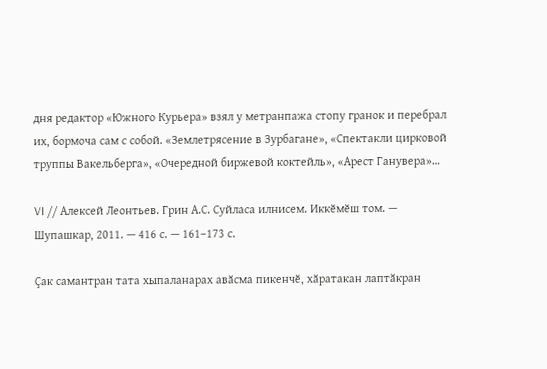дня редактор «Южного Курьера» взял у метранпажа стопу гранок и перебрал их, бормоча сам с собой. «Землетрясение в Зурбагане», «Спектакли цирковой труппы Вакельберга», «Очередной биржевой коктейль», «Арест Ганувера»…

VI // Алексей Леонтьев. Грин А.С. Суйласа илнисем. Иккӗмӗш том. — Шупашкар, 2011. — 416 с. — 161–173 с.

Ҫак самантран тата хыпаланарах авӑсма пикенчӗ, хӑратакан лаптӑкран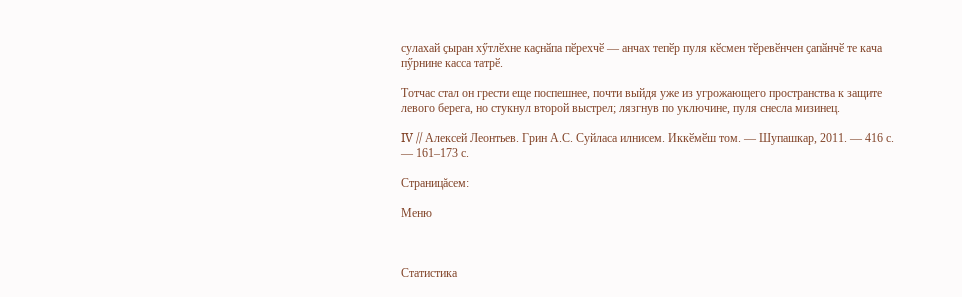сулахай ҫыран хӳтлӗхне каҫнӑпа пӗрехчӗ — анчах тепӗр пуля кӗсмен тӗревӗнчен ҫапӑнчӗ те кача пӳрнине касса татрӗ.

Тотчас стал он грести еще поспешнее, почти выйдя уже из угрожающего пространства к защите левого берега, но стукнул второй выстрел; лязгнув по уключине, пуля снесла мизинец.

IV // Алексей Леонтьев. Грин А.С. Суйласа илнисем. Иккӗмӗш том. — Шупашкар, 2011. — 416 с. — 161–173 с.

Страницăсем:

Меню



Статистика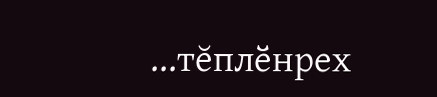...тĕплӗнрех